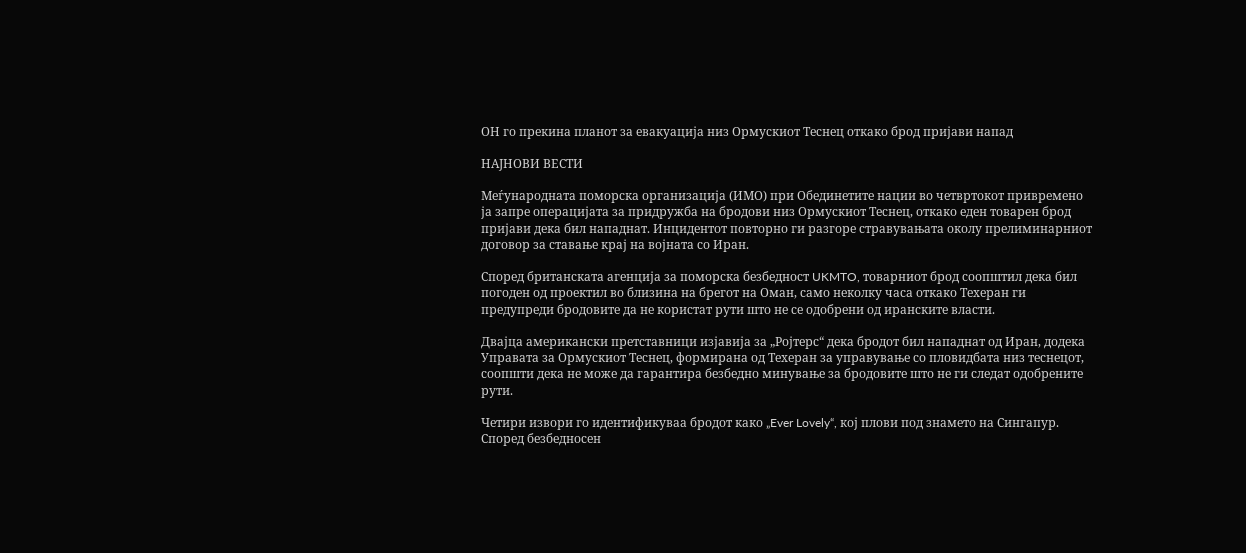ОН го прекина планот за евакуација низ Ормускиот Теснец откако брод пријави напад

НАЈНОВИ ВЕСТИ

Меѓународната поморска организација (ИМО) при Обединетите нации во четвртокот привремено ја запре операцијата за придружба на бродови низ Ормускиот Теснец, откако еден товарен брод пријави дека бил нападнат. Инцидентот повторно ги разгоре стравувањата околу прелиминарниот договор за ставање крај на војната со Иран.

Според британската агенција за поморска безбедност UKMTO, товарниот брод соопштил дека бил погоден од проектил во близина на брегот на Оман, само неколку часа откако Техеран ги предупреди бродовите да не користат рути што не се одобрени од иранските власти.

Двајца американски претставници изјавија за „Ројтерс“ дека бродот бил нападнат од Иран, додека Управата за Ормускиот Теснец, формирана од Техеран за управување со пловидбата низ теснецот, соопшти дека не може да гарантира безбедно минување за бродовите што не ги следат одобрените рути.

Четири извори го идентификуваа бродот како „Ever Lovely“, кој плови под знамето на Сингапур. Според безбедносен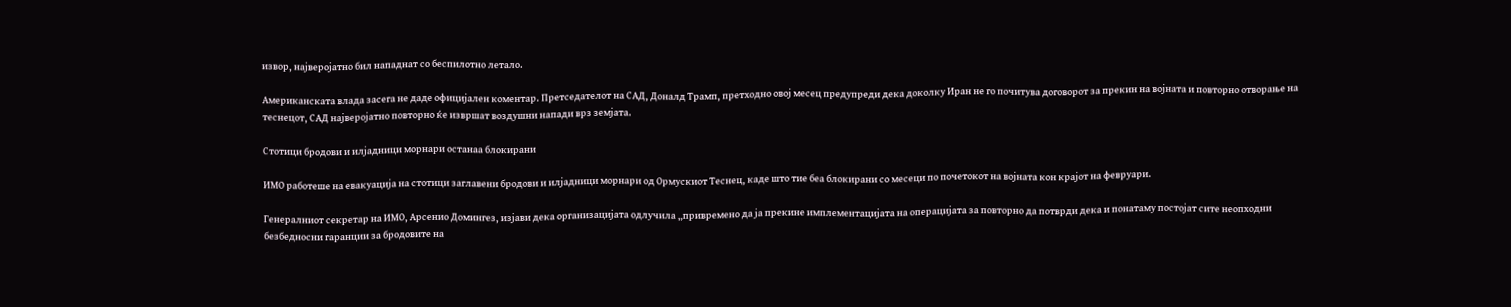извор, најверојатно бил нападнат со беспилотно летало.

Американската влада засега не даде официјален коментар. Претседателот на САД, Доналд Трамп, претходно овој месец предупреди дека доколку Иран не го почитува договорот за прекин на војната и повторно отворање на теснецот, САД најверојатно повторно ќе извршат воздушни напади врз земјата.

Стотици бродови и илјадници морнари останаа блокирани

ИМО работеше на евакуација на стотици заглавени бродови и илјадници морнари од Ормускиот Теснец, каде што тие беа блокирани со месеци по почетокот на војната кон крајот на февруари.

Генералниот секретар на ИМО, Арсенио Домингез, изјави дека организацијата одлучила „привремено да ја прекине имплементацијата на операцијата за повторно да потврди дека и понатаму постојат сите неопходни безбедносни гаранции за бродовите на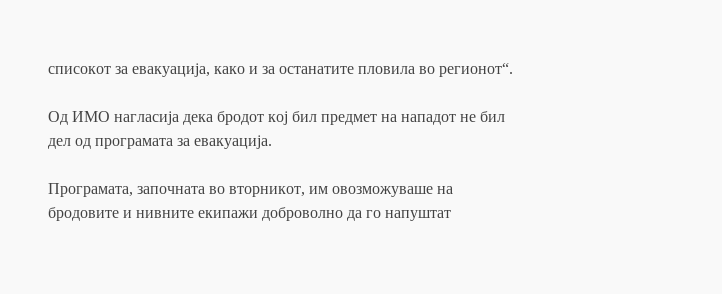списокот за евакуација, како и за останатите пловила во регионот“.

Од ИМО нагласија дека бродот кој бил предмет на нападот не бил дел од програмата за евакуација.

Програмата, започната во вторникот, им овозможуваше на бродовите и нивните екипажи доброволно да го напуштат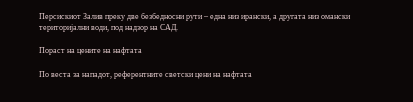Персискиот Залив преку две безбедносни рути – една низ ирански, а другата низ омански територијални води, под надзор на САД.

Пораст на цените на нафтата

По веста за нападот, референтните светски цени на нафтата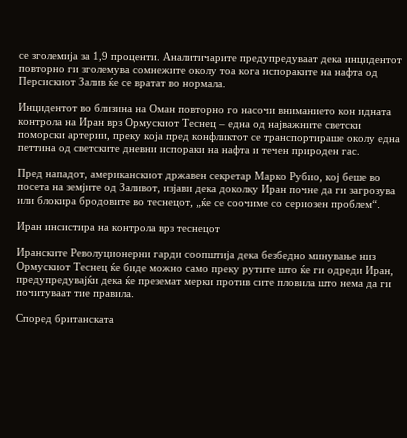се зголемија за 1,9 проценти. Аналитичарите предупредуваат дека инцидентот повторно ги зголемува сомнежите околу тоа кога испораките на нафта од Персискиот Залив ќе се вратат во нормала.

Инцидентот во близина на Оман повторно го насочи вниманието кон идната контрола на Иран врз Ормускиот Теснец – една од најважните светски поморски артерии, преку која пред конфликтот се транспортираше околу една петтина од светските дневни испораки на нафта и течен природен гас.

Пред нападот, американскиот државен секретар Марко Рубио, кој беше во посета на земјите од Заливот, изјави дека доколку Иран почне да ги загрозува или блокира бродовите во теснецот, „ќе се соочиме со сериозен проблем“.

Иран инсистира на контрола врз теснецот

Иранските Револуционерни гарди соопштија дека безбедно минување низ Ормускиот Теснец ќе биде можно само преку рутите што ќе ги одреди Иран, предупредувајќи дека ќе преземат мерки против сите пловила што нема да ги почитуваат тие правила.

Според британската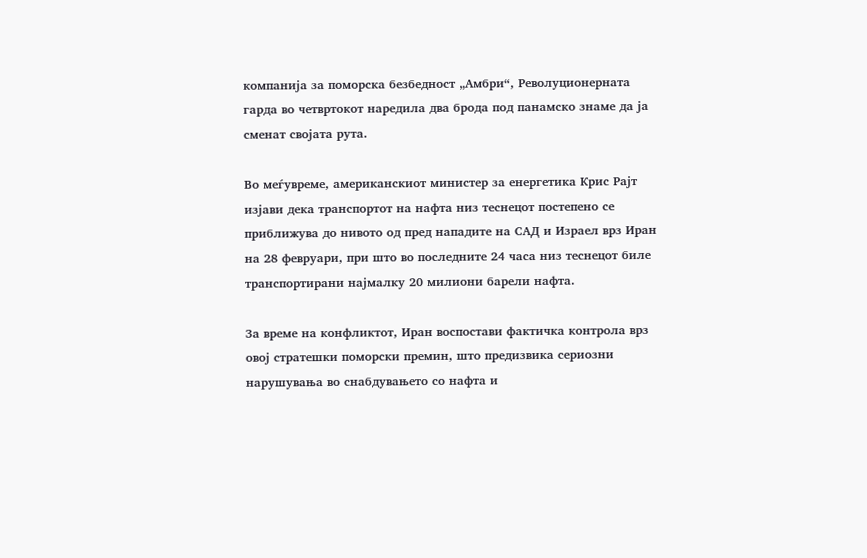компанија за поморска безбедност „Амбри“, Револуционерната гарда во четвртокот наредила два брода под панамско знаме да ја сменат својата рута.

Во меѓувреме, американскиот министер за енергетика Крис Рајт изјави дека транспортот на нафта низ теснецот постепено се приближува до нивото од пред нападите на САД и Израел врз Иран на 28 февруари, при што во последните 24 часа низ теснецот биле транспортирани најмалку 20 милиони барели нафта.

За време на конфликтот, Иран воспостави фактичка контрола врз овој стратешки поморски премин, што предизвика сериозни нарушувања во снабдувањето со нафта и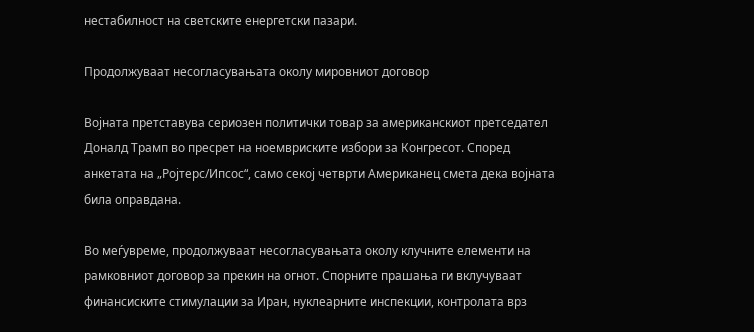нестабилност на светските енергетски пазари.

Продолжуваат несогласувањата околу мировниот договор

Војната претставува сериозен политички товар за американскиот претседател Доналд Трамп во пресрет на ноемвриските избори за Конгресот. Според анкетата на „Ројтерс/Ипсос“, само секој четврти Американец смета дека војната била оправдана.

Во меѓувреме, продолжуваат несогласувањата околу клучните елементи на рамковниот договор за прекин на огнот. Спорните прашања ги вклучуваат финансиските стимулации за Иран, нуклеарните инспекции, контролата врз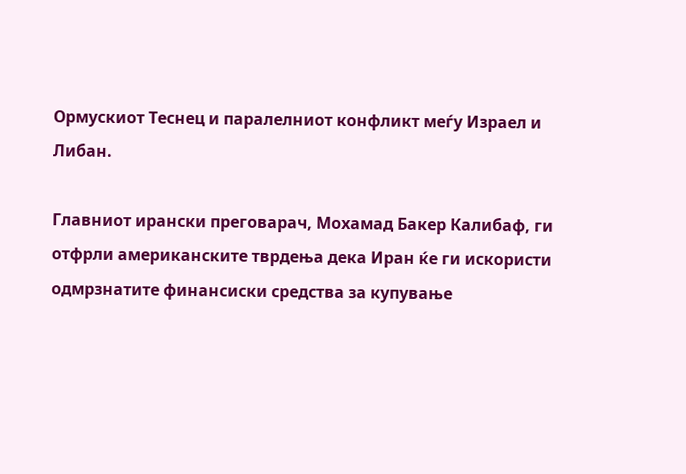Ормускиот Теснец и паралелниот конфликт меѓу Израел и Либан.

Главниот ирански преговарач, Мохамад Бакер Калибаф, ги отфрли американските тврдења дека Иран ќе ги искористи одмрзнатите финансиски средства за купување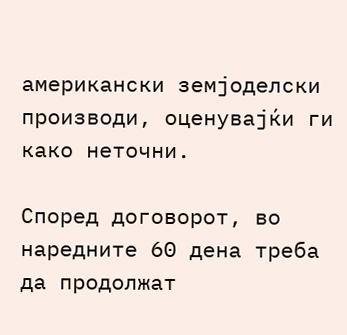американски земјоделски производи, оценувајќи ги како неточни.

Според договорот, во наредните 60 дена треба да продолжат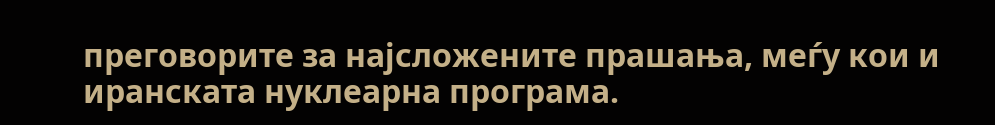преговорите за најсложените прашања, меѓу кои и иранската нуклеарна програма.